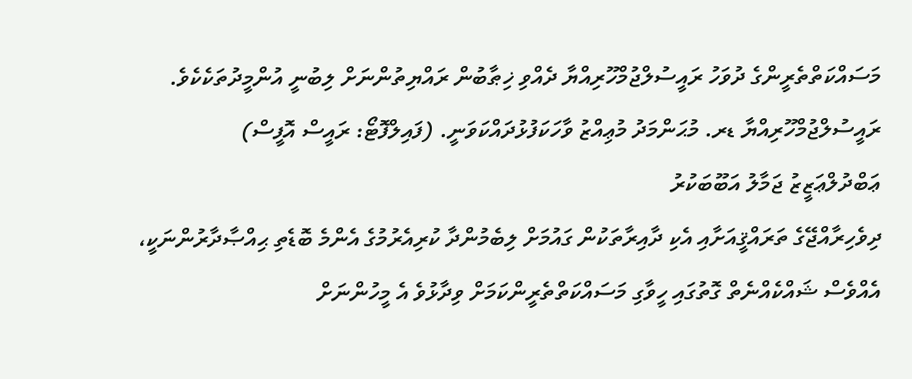މަސައްކަތްތެރީންގެ ދުވަހު ރައީސުލްޖުމްހޫރިއްޔާ ދެއްވި ޚިޠާބުން ރައްޔިތުންނަށް ލިބުނީ އުންމީދުތަކެކެވެ.
ރައީސުލްޖުމްހޫރިއްޔާ ޑރ. މުޙަންމަދު މުޢިއްޒު ވާހަކަފުޅުދައްކަވަނީ. (ފައިލްފޮޓޯ: ރައީސް އޮފީސް)
ޢަބްދުލްޢަޒީޒު ޖަމާލު އަބޫބަކުރު
ދިވެހިރާއްޖޭގެ ތަރައްޤީއަށާއި އެކި ދާއިރާތަކުން ގައުމަށް ލިބެމުންދާ ކުރިއެރުމުގެ އެންމެ ބޮޑެތި ޙިއްޞާދާރުންނަކީ، އެއްވެސް ޝައްކެއްނެތް ގޮތުގައި ހީވާގި މަސައްކަތްތެރީންކަމަށް ވިދާޅުވެ އެ މީހުންނަށް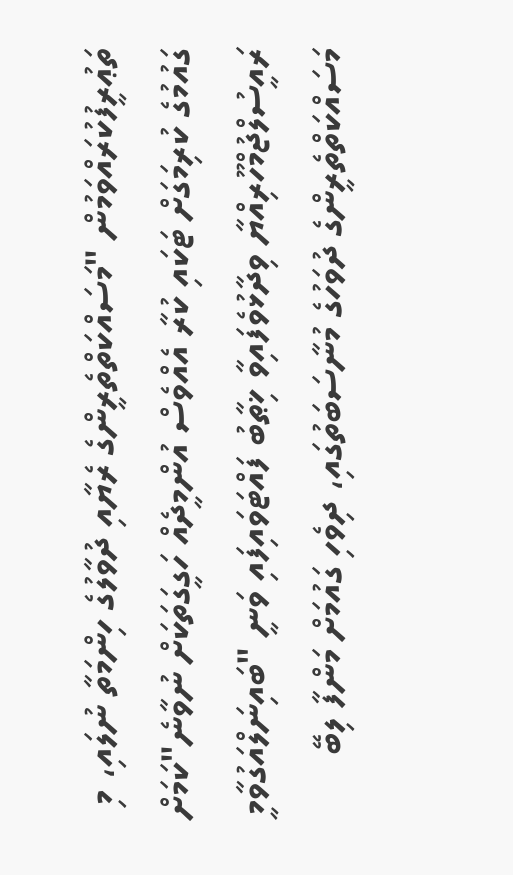ތަޢުރީފުކުރައްވަމުން "މަސައްކަތްތެރީންގެ ރެޔާއި ދުވާލުގެ ހިންމަތާ ނުލައި، މި ގައުމުގެ ކުރިމަގަށް ޓަކައި ކުރާ އެއްވެސް އުންމީދެއް ހަގީގަތަކަށް ނުވާނެ"ކަމަށް ރައީސުލްޖުމްހޫރިއްޔާ ވިދާޅުވެފައިވާ ޚިޠާބު ފައްޓަވައިފައި ވަނީ "ބައިނަލްއަގުވާމީ މަސައްކަތްތެރީންގެ ދުވަހުގެ މުނާސަބަތުގައި، ދިވެހި ގައުމަށް މަންފާ ލިބޭ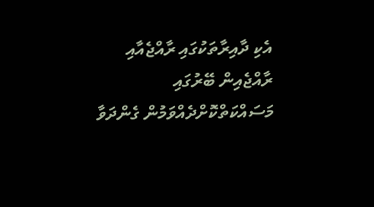އެކި ދާއިރާތަކުގައި ރާއްޖެއާއި ރާއްޖެއިން ބޭރުގައި މަސައްކަތްކޮށްދެއްވަމުން ގެންދަވާ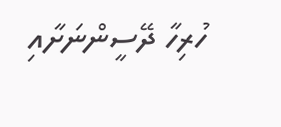ހުރިހާ ދޭސީންނަށާއި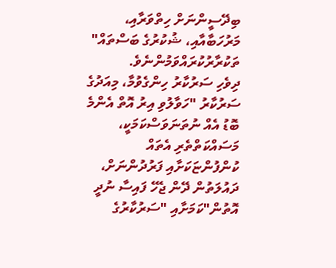ބިދޭސީންނަށް ހިތްވަރާއި، މަރުހަބާއާއި، ޝުކުރުގެ ބަސްތައް" ތަކުރާރުކުރައްވަމުންނެވެ.
ދިވެހި ސަރުކާރު ހިންގެވުމާ، މިއަދުގެ ސަރުކާރު "ހަވާލުވި އިރު އޮތް އެންމެ ބޮޑު އެއް ނުތަނަވަސްކަމަކީ، މަސައްކަތްތެރި އެތައް ކުންފުންޏަކަށާއި ފަރުދުންނަށް، ދައުލަތުން ދޭން ޖެހޭ ފައިސާ ނުދީ އޮތުން"ކަމަށާއި "ސަރުކާރުގެ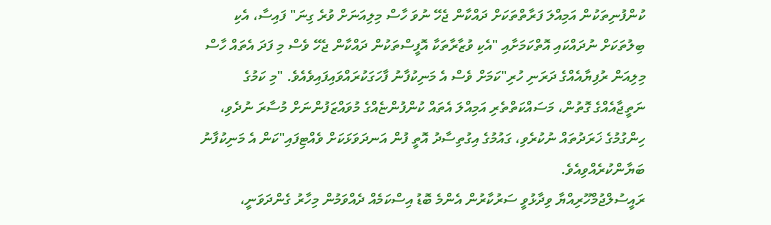ކުންފުނިތަކުން އަމިއްލަ ފަރާތްތަކަށް ދައްކާން ޖެހޭ ނުވަ ހާސް މިލިއަނަށް ވުރެ ގިނަ" ފައިސާ، އެކި ބިލުތަކަށް ނުދައްކައި އޮތްކަމަށާއި "އެކި ވުޒާރާތަކާ އޮފީސްތަކުން ދައްކާން ޖެހޭ ވެސް މި ފަދަ އެތައް ހާސް މިލިއަން ރުފިޔާއެއްގެ ދަރަނި ހުރި"ކަމަށް ވެސް އެ މަނިކުފާނު ފާހަގަކުރައްވައިފައިވެއެވެ. "މި ކަމުގެ ނަތީޖާއެއްގެ ގޮތުން، މަސައްކަތްތެރި އަމިއްލަ އެތައް ކުންފުންޏެއްގެ މުވައްޒަފުންނަށް މުސާރަ ނުދެވި، ހިންގުމުގެ ޚަރަދުތައް ނުކުރެވި، ގައުމުގެ އިގުތިސާދު އޮތީ ފުން އަނދަވަޅަކަށް ވެއްޓިފައި"ކަން އެ މަނިކުފާނު ބަޔާންކުރެއްވިއެވެ.
ރައީސުލްޖުމްހޫރިއްޔާ ވިދާޅުވީ ސަރުކާރުން އެންމެ ބޮޑު އިސްކަމެއް ދެއްވަމުން މިހާރު ގެންދަވަނީ،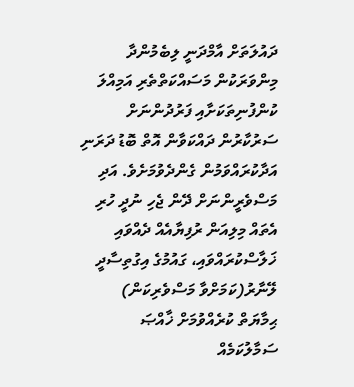ދައުލަތަށް އާމްދަނީ ލިބެމުންދާ މިންވަރަކުން މަސައްކަތްތެރި އަމިއްލަ ކުންފުނިތަކަށާއި ފަރުދުންނަށް ސަރުކާރުން ދައްކަވާން އޮތް ބޮޑު ދަރަނި އަދާކުރައްވަމުން ގެންދެވުމަށެވެ. އަދި މަސްވެރީންނަށް ދޭން ޖެހި ނުދީ ހުރި އެތައް މިލިއަން ރުފިޔާއެއް ދެއްވައި ޚަލާސްކުރައްވައި، ގައުމުގެ އިގުތިސާދީ ލޭނާރު(ކަމަށްވާ މަސްވެރިކަން) ޙިމާޔަތް ކުރެއްވުމަށް ޚާއްޞަ ސަމާލުކަމެއް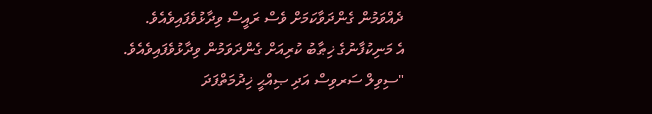ދެއްވަމުން ގެންދަވާކަމަށް ވެސް ރައީސް ވިދާޅުވެފައިވެއެވެ.
އެ މަނިކުފާނުގެ ޚިޠާބު ކުރިއަށް ގެންދަވަމުން ވިދާޅުވެފައިވެއެވެ. "ސިވިލް ސަރވިސް އަދި ޞިއްޙީ ޚިދުމަތްފަދަ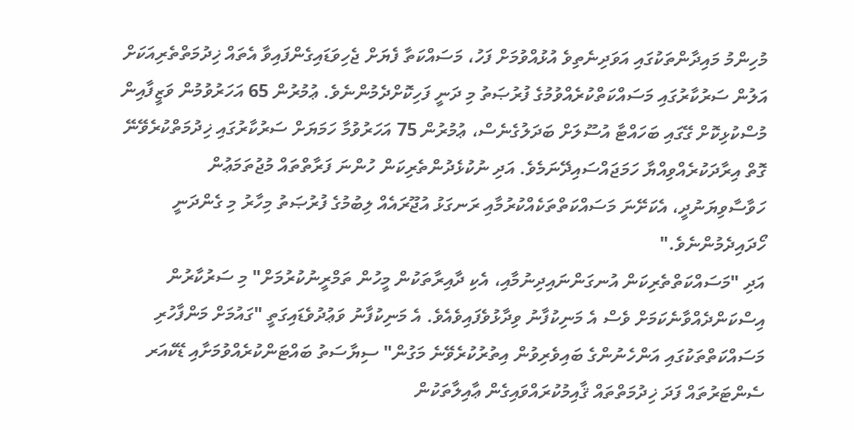މުހިންމު މައިދާންތަކުގައި އަވަދިނެތިވެ އުޅުއްވުމަށް ފަހު، މަސައްކަތާ ފެޔަށް ޖެހިވަޑައިގެންފައިވާ އެތައް ޚިދުމަތްތެރިއަކަށް އަލުން ސަރުކާރުގައި މަސައްކަތްކުރެއްވުމުގެ ފުރުޞަތު މި ދަނީ ފަހިކޮށްދެމުންނެވެ. ޢުމުރުން 65 އަހަރުވުމުން ވަޒީފާއިން މުސްކުޅިކޮށް ގޭގައި ބަހައްޓާ އުސޫލަށް ބަދަލުގެނެސް، ޢުމުރުން 75 އަހަރުވުމާ ހަމަޔަށް ސަރުކާރުގައި ޚިދުމަތްކުރެވޭނޭ ގޮތް އިރާދަކުރެއްވިއްޔާ ހަމަޖައްސައިދޭނަމެވެ. އަދި ނުކުޅެދުންތެރިކަން ހުންނަ ފަރާތްތައް މުޖުތަމަޢުން ހަވާސާވިޔަނުދީ، އެކަށޭނަ މަސައްކަތްތަކެއްކުރުމާއި ރަނގަޅު އުޖޫރައެއް ލިބުމުގެ ފުރުޞަތު މިހާރު މި ގެންދަނީ ހޯދައިދެމުންނެވެ."
އަދި "މަސައްކަތްތެރިކަން އުނގަންނައިދިނުމާއި، އެކި ދާއިރާތަކުން މީހުން ތަމްރީނުކުރުމަށް" މި ސަރުކާރުން އިސްކަންދެއްވާނެކަމަށް ވެސް އެ މަނިކުފާނު ވިދާޅުވެފައިވެއެވެ. އެ މަނިކުފާނު ވަޢުދުވެޑައިގަތީ "ގައުމަށް މަންފާހުރި މަސައްކަތްތަކުގައި އަންހެނުންގެ ބައިވެރިވުން އިތުރުކުރެވޭނެ މަގުން" ސިޔާސަތު ބައްޓަންކުރެއްވުމަށާއި ޑޭކެއަރ ސެންޓަރުތައް ފަދަ ޚިދުމަތްތައް ޤާއިމުކުރައްވައިގެން ޢާއިލާތަކުން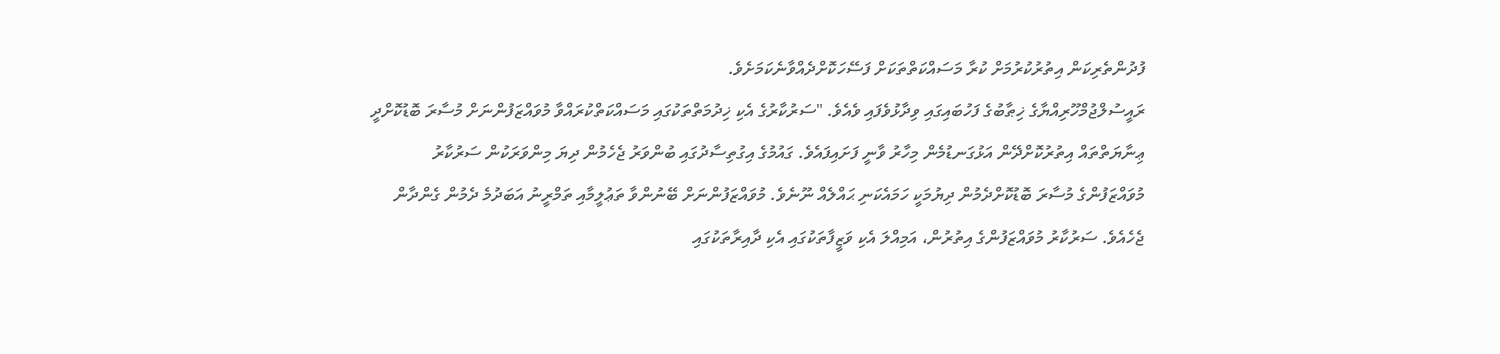ފުދުންތެރިކަން އިތުރުކުރުމަށް ކުރާ މަސައްކަތްތަކަށް ފަސޭހަކޮށްދެއްވާނެކަމަށެވެ.
ރައީސުލްޖުމްހޫރިއްޔާގެ ޚިޠާބުގެ ފަހުބައިގައި ވިދާޅުވެފައި ވެއެވެ. "ސަރުކާރުގެ އެކި ޚިދުމަތްތަކުގައި މަސައްކަތްކުރައްވާ މުވައްޒަފުންނަށް މުސާރަ ބޮޑުކޮށްދީ ޢިނާޔަތްތައް އިތުރުކޮށްދޭން އަޅުގަނޑުމެން މިހާރު ވާނީ ފަށައިފައެވެ. ގައުމުގެ އިގުތިސާދުގައި ބުންވަރު ޖެހެމުން ދިޔަ މިންވަރަކުން ސަރުކާރު މުވައްޒަފުންގެ މުސާރަ ބޮޑުކޮށްދެމުން ދިޔުމަކީ ހަމައެކަނި ޙައްލެއް ނޫނެވެ. މުވައްޒަފުންނަށް ބޭނުންވާ ތަޢުލީމާއި ތަމްރީނު އަބަދުމެ ދެމުން ގެންދާން ޖެހެއެވެ. ސަރުކާރު މުވައްޒަފުންގެ އިތުރުން، އަމިއްލަ އެކި ވަޒީފާތަކުގައި އެކި ދާއިރާތަކުގައި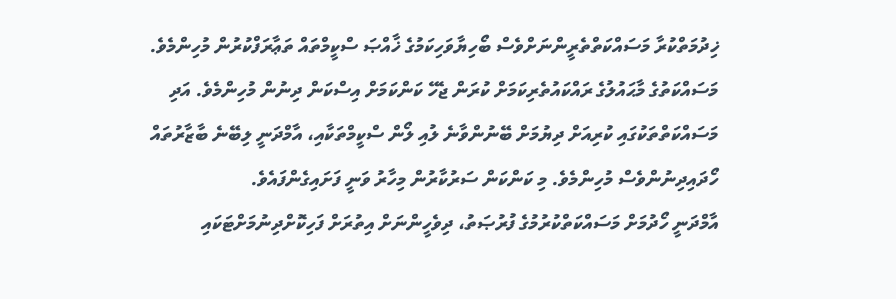ޚިދުމަތްކުރާ މަސައްކަތްތެރީންނަށްވެސް ބޯހިޔާވަހިކަމުގެ ޚާއްޞަ ސްކީމްތައް ތަޢާރަފްކުރުން މުހިންމެވެ. މަސައްކަތުގެ މާޙައުލުގެ ރައްކައުތެރިކަމަށް ކުރަން ޖެހޭ ކަންކަމަށް އިސްކަން ދިނުން މުހިންމެވެ. އަދި މަސައްކަތްތަކުގައި ކުރިއަށް ދިޔުމަށް ބޭނުންވާނެ ލުއި ލޯން ސްކީމްތަކާއި، އާމްދަނީ ލިބޭނެ ބާޒާރުތައް ހޯދައިދިނުންވެސް މުހިންމެވެ. މި ކަންކަން ސަރުކާރުން މިހާރު ވަނީ ފަށައިގެންފައެވެ.
އާމްދަނީ ހޯދުމަށް މަސައްކަތްކުރުމުގެ ފުރުޞަތު، ދިވެހީންނަށް އިތުރަށް ފަހިކޮށްދިނުމަށްޓަކައި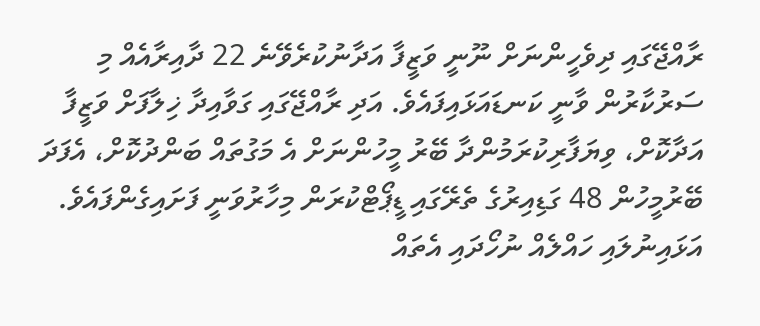ރާއްޖޭގައި ދިވެހީންނަށް ނޫނީ ވަޒީފާ އަދާނުކުރެވޭނެ 22 ދާއިރާއެއް މި ސަރުކާރުން ވާނީ ކަނޑައަޅައިފައެވެ. އަދި ރާއްޖޭގައި ގަވާއިދާ ޚިލާފަށް ވަޒީފާ އަދާކޮށް، ވިޔަފާރިކުރަމުންދާ ބޭރު މީހުންނަށް އެ މަގުތައް ބަންދުކޮށް، އެފަދަ ބޭރުމީހުން 48 ގަޑިއިރުގެ ތެރޭގައި ޑީޕޯޓްކުރަން މިހާރުވަނީ ފަށައިގެންފައެވެ. އަޅައިނުލައި ހައްލެއް ނުހޯދައި އެތައް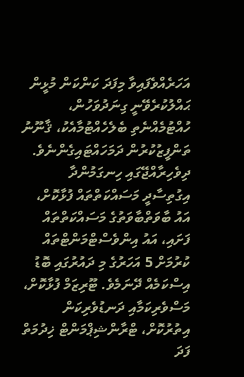އަހަރެއްވެފައިވާ މިފަދަ ކަންކަން މުޅީން ޙައްލުކުރެވޭނީ ގިނަދުވަހުން، ހުއްޓުމެއްނެތި ބެލެހެއްޓުމާއެކު، ޤާނޫނު ތަންފީޒުކުރުން ދަމަހައްޓައިގެންނެވެ.
ދިވެހިރާއްޖޭގައި ހިނގަމުންދާ އިގުތިސާދީ މަސައްކަތްތައް ފުޅާކޮށް، އައު ބާވަތްބާވަތުގެ މަސައްކަތްތައް ފަށައި، އައު އިންވެސްޓްމަންޓްތައް ކުރުމަށް 5 އަހަރުގެ މި ދައުރުގައި ބޮޑު އިސްކަމެއް ދޭނަމެވެ. ޓޫރިޒަމް ފުޅާކޮށް، މަސްވެރިކަމާއި ދަނޑުވެރިކަން އިތުރުކޮށް، ޓްރާންޝިޕްމަންޓް ޚިދުމަތް ފަދަ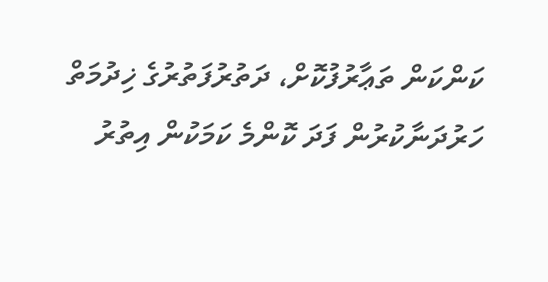ކަންކަން ތަޢާރުފުކޮށް، ދަތުރުފަތުރުގެ ޚިދުމަތް ހަރުދަނާކުރުން ފަދަ ކޮންމެ ކަމަކުން އިތުރު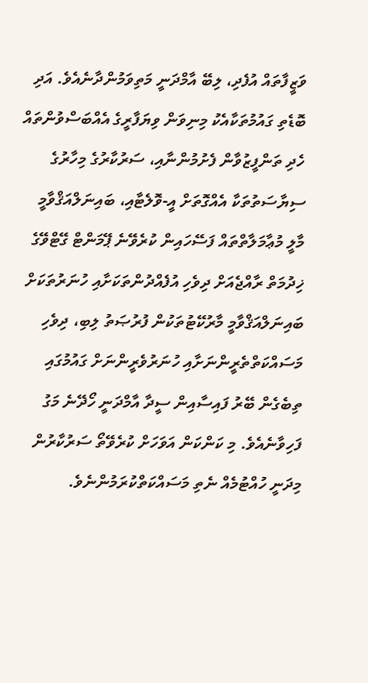ވަޒީފާތައް އުފެދި، ލިބޭ އާމްދަނީ މަތިވަމުންދާނެއެވެ. އަދި ބޮޑެތި ގައުމުތަކާއެކު މިނިވަން ވިޔަފާރީގެ އެއްބަސްވުންތައް ހެދި ތަންފީޒުވާން ފެށުމުންނާއި، ސަރުކާރުގެ މިހާރުގެ ސިޔާސަތުތަކާ އެއްގޮތަށް އީ-ވޮލެޓާއި، ބައިނަލްއަޤްވާމީ މާލީ މުޢާމަލާތްތައް ފަސޭހައިން ކުރެވޭނެ ޕޭމަންޓް ގޭޓްވޭގެ ޚިދުމަތް ރާއްޖެއަށް ދިވެހި އުފެއްދުންތަކަށާއި ހުނަރުތަކަށް ބައިނަލްއަޤްވާމީ މާރުކޭޓުތަކުން ފުރުޞަތު ލިބި، ދިވެހި މަސައްކަތްތެރީންނަށާއި ހުނަރުވެރީންނަށް ގައުމުގައި ތިބެގެން ބޭރު ފައިސާއިން ސީދާ އާމްދަނީ ހޯދޭނެ މަގު ފަހިވާނެއެވެ. މި ކަންކަން އަވަހަށް ކުރެވޭތޯ ސަރުކާރުން މިދަނީ ހުއްޓުމެއް ނެތި މަސައްކަތްކުރަމުންނެވެ.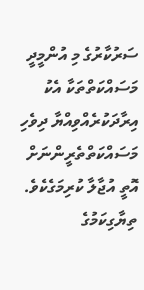ސަރުކާރުގެ މި އުންމީދީ މަސައްކަތްތަކާ އެކު އިރާދަކުރެއްވިއްޔާ ދިވެހި މަސައްކަތްތެރީންނަށް އޮތީ އުޖާލާ ކުރިމަގެކެވެ. ތިޔާގިކަމުގެ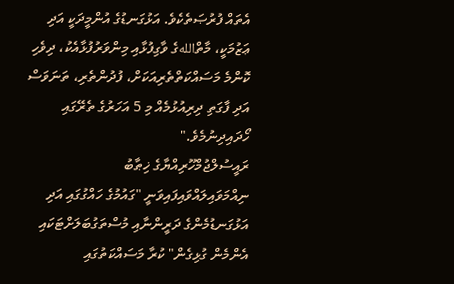އެތައް ފުރުޞަތެކެވެ. އަޅުގަނޑުގެ އުންމީދަކީ އަދި ޢަޒުމަކީ، މާތްاللهގެ ވާގިފުޅާއި މިންވަރުފުޅާއެކު، ދިވެހި ކޮންމެ މަސައްކަތްތެރިއަކަށް، ފުދުންތެރި، ތަނަވަސް އަދި ފާގަތި ދިރިއުޅުމެއް މި 5 އަހަރުގެ ތެރޭގައި ހޯދައިދިނުމެވެ."
ރައީސުލްޖުމްހޫރިއްޔާގެ ޚިޠާބު ނިއްމަވައިލައްވައިފައިވަނީ "ގައުމުގެ ހައްގުގައި އަދި އަޅުގަނޑުމެންގެ ދަރީންނާއި މުސްތަގުބަލަށްޓަކައި އެންމެން ގުޅިގެން" ކުރާ މަސައްކަތުގައި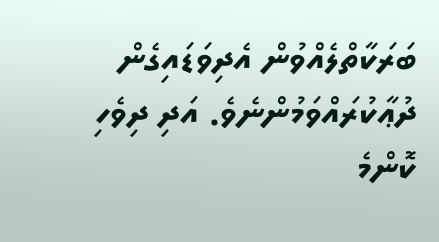ބަރަކާތްލެއްވުން އެދިވަޑައިގެން ދުޢާކުރައްވަމުންނެވެ. އަދި ދިވެހި ކޮންމެ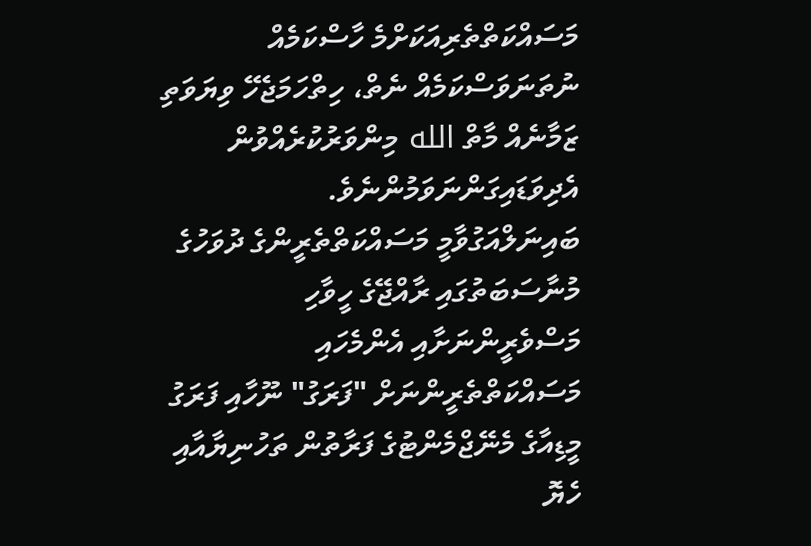މަސައްކަތްތެރިއަކަށްމެ ހާސްކަމެއް ނުތަނަވަސްކަމެއް ނެތް، ހިތްހަމަޖެހޭ ވިޔަވަތި ޒަމާނެއް މާތް الله މިންވަރުކުރެއްވުން އެދިވަޑައިގަންނަވަމުންނެވެ.
ބައިނަލްއަގުވާމީ މަސައްކަތްތެރީންގެ ދުވަހުގެ މުނާސަބަތުގައި ރާއްޖޭގެ ހީވާހި މަސްވެރީންނަށާއި އެންމެހައި މަސައްކަތްތެރީންނަށް "ފަރަގު" ނޫހާއި ފަރަގު މީޑިއާގެ މެނޭޖްމެންޓުގެ ފަރާތުން ތަހުނިޔާއާއި ހެޔޮ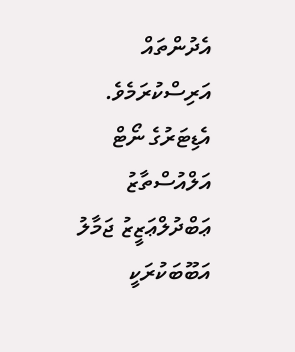އެދުންތައް އަރިސްކުރަމެވެ.
އެޑިޓަރުގެ ނޯޓް
އަލްއުސްތާޒު ޢަބްދުލްޢަޒީޒު ޖަމާލު އަބޫބަކުރަކީ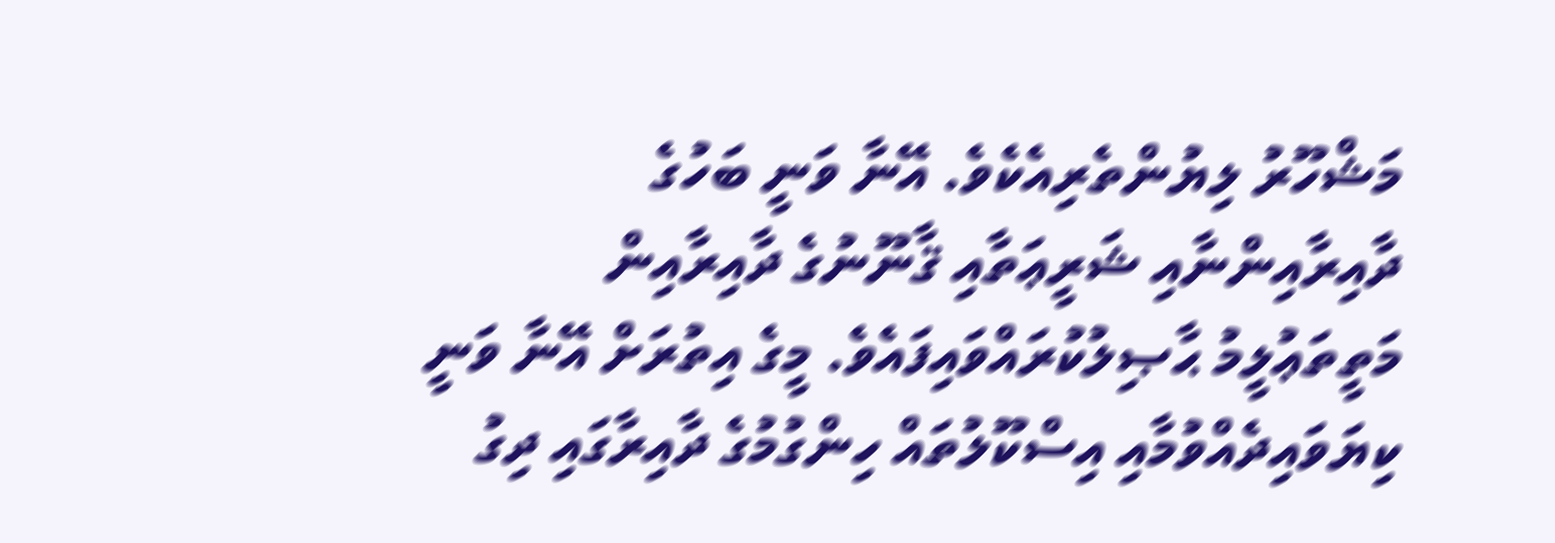މަޝްހޫރު ލިޔުންތެރިއެކެވެ. އޭނާ ވަނީ ބަހުގެ ދާއިރާއިންނާއި ޝަރީޢަތާއި ޤާނޫނުގެ ދާއިރާއިން މަތީތަޢުލީމު ޙާޞިލުކުރައްވައިފައެވެ. މީގެ އިތުރަށް އޭނާ ވަނީ ކިޔަވައިދެއްވުމާއި އިސްކޫލުތައް ހިންގުމުގެ ދާއިރާގައި ދިގު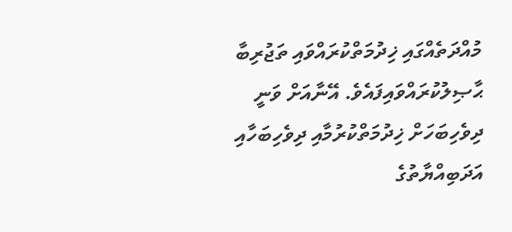މުއްދަތެއްގައި ޚިދުމަތްކުރައްވައި ތަޖުރިބާ ޙާޞިލުކުރައްވައިފައެވެ. އޭނާއަށް ވަނީ ދިވެހިބަހަށް ޚިދުމަތްކުރުމާއި ދިވެހިބަހާއި އަދަބިއްޔާތުގެ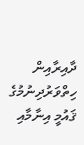ދާއިރާއިން ހިތްވަރުދިނުމުގެ ޤައުމީ އިނާމާއި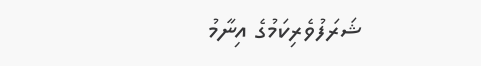ޝަރަފުވެރިކަމުގެ އިނާމު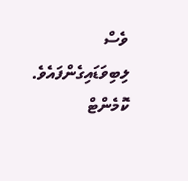ވެސް ލިބިވަޑައިގެންފައެވެ.
ކޮމެންޓް